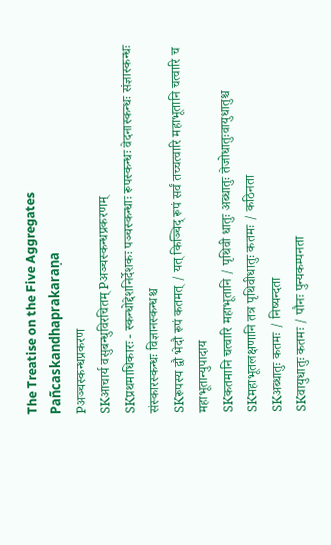The Treatise on the Five Aggregates
Pañcaskandhaprakaraṇa
Pअञ्चस्कन्धप्रकरण
SKआचार्य वसुबन्धुविरचितम् Pअञ्चस्कन्धप्रकरणम्
SKप्रथमाधिकारः - स्कन्धोद्देशनिर्देशकः पञ्चस्कन्धाः रूपस्कन्धः वेदनास्कन्धः संज्ञास्कन्धः संस्कारस्कन्धः विज्ञानस्कन्धश्च
SKरूपस्य द्वौ भेदौ रूपं कतमत् / यत् किञ्चिद् रूपं सर्वं तच्चत्वारि महाभूतानि चत्वारि च महाभूतान्युपादाय
SKकतमानि चत्वारि महाभूतानि / पृथिवी धातुः अब्धातुः तेजोधातुःवायुधातुश्च
SKमहाभूतलक्षणानि तत्र पृथिवीधातुः कतमः / कठिनता
SKअब्धातुः कतमः / निष्यन्दता
SKवायुधातुः कतमः / पौनः पुन्यकम्पनता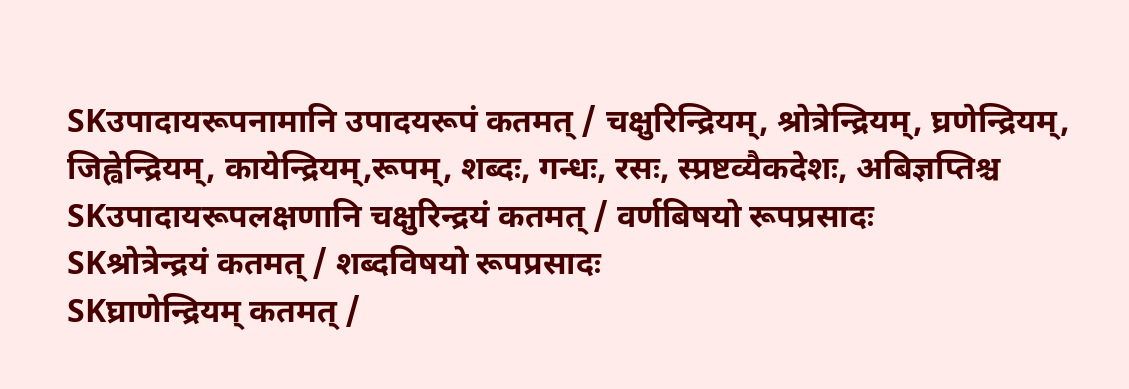SKउपादायरूपनामानि उपादयरूपं कतमत् / चक्षुरिन्द्रियम्, श्रोत्रेन्द्रियम्, घ्रणेन्द्रियम्, जिह्वेन्द्रियम्, कायेन्द्रियम्,रूपम्, शब्दः, गन्धः, रसः, स्प्रष्टव्यैकदेशः, अबिज्ञप्तिश्च
SKउपादायरूपलक्षणानि चक्षुरिन्द्रयं कतमत् / वर्णबिषयो रूपप्रसादः
SKश्रोत्रेन्द्रयं कतमत् / शब्दविषयो रूपप्रसादः
SKघ्राणेन्द्रियम् कतमत् /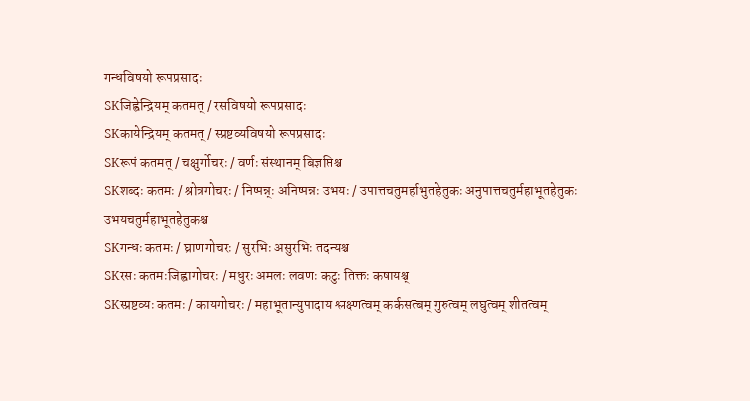गन्धविषयो रूपप्रसादः
SKजिह्वेन्द्रियम् कतमत् / रसविषयो रूपप्रसादः
SKकायेन्द्रियम् कतमत् / स्प्रष्टव्यविषयो रूपप्रसादः
SKरूपं कतमत् / चक्षुर्गोचरः / वर्णः संस्थानम् बिज्ञप्तिश्च
SKशब्दः कतमः / श्रोत्रगोचरः / निष्पन्न्ः अनिष्पन्नः उभयः / उपात्तचतुमर्हाभुतहेतुकः अनुपात्तचतुर्महाभूतहेतुकः उभयचतुर्महाभूतहेतुकश्च
SKगन्धः कतमः / घ्राणगोचरः / सुरभिः असुरभिः तदन्यश्च
SKरसः कतमःजिह्वागोचरः / मधुरः अमलः लवणः कटुः तिक्तः कषायश्च्
SKस्प्रष्टव्यः कतमः / कायगोचरः / महाभूतान्युपादाय श्लक्ष्णत्वम् कर्कसत्बम् गुरुत्वम् लघुत्वम् शीतत्वम्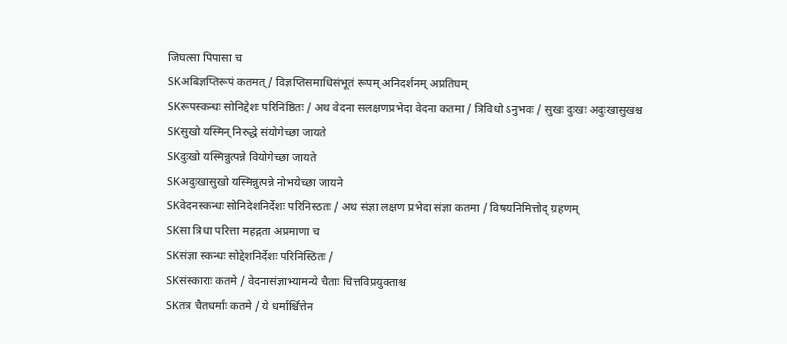जिघत्सा पिपासा च
SKअबिज्ञप्तिरूपं कतमत् / विज्ञप्तिसमाधिसंभूतं रूपम् अनिदर्शनम् अप्रतिघम्
SKरूपस्कन्धः सोनिद्देशः परिनिष्ठितः / अथ वेदना सलक्षणप्रभेदा वेदना कतमा / त्रिविधो ऽनुभवः / सुखः दुःखः अदुःखासुखश्च
SKसुखो यस्मिन् निरुद्धे संयोगेच्छा जायते
SKदुःखो यस्मिन्नुत्पन्ने वियोगेच्छा जायते
SKअदुःखासुखो यस्मिन्नुत्पन्ने नोभयेच्छा जायने
SKवेदनस्कन्धः सोनिदेशनिर्देशः परिनिस्ठतः / अथ संज्ञा लक्षण प्रभेदा संज्ञा कतमा / विषयनिमित्तोद् ग्रहणम्
SKसा त्रिधा परित्ता महद्गता अप्रमाणा च
SKसंज्ञा स्कन्धः सोद्देशनिर्देशः परिनिस्ठितः /
SKसंस्काराः कतमे / वेदनासंज्ञाभ्यामन्ये चैताः चित्तविप्रयुक्ताश्च
SKतत्र चैतधर्माः कतमे / ये धर्मार्श्चित्तेन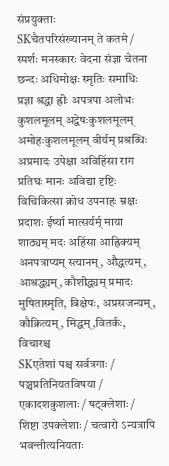संप्रयुक्ताः
SKचैतपरिसंख्यानम् ते कतमे / स्पर्शः मनस्कारः वेदना संज्ञा चेतना छन्दः अधिमोक्षः स्मृतिः समाधिः प्रज्ञा श्रद्धा ह्रीः अपत्रपा अलोभः कुशलमूलम् अद्वेषःकुशलमूलम् अमोहःकुशलमूलम् वीर्यम् प्रश्रब्धिः अप्रमादः उपेक्षा अविहिंसा राग प्रतिघः मानः अविद्या दृष्टिः विचिकित्सा क्रोध उपनाहः म्रक्षः प्रदाशः ईर्ष्या मात्सर्यर्म् माया शाठ्यम् मदः अहिंसा आह्रिक्यम् अनपत्राप्यम् स्त्यानम्, औद्धत्यम्, आश्रद्ध्यम्, कौशीद्ध्यम् प्रमादः मुषितास्मृति, बिक्षेपः, अप्रसजन्यम्, कौक्रित्यम्, मिद्धम्,वितर्कः, विचारश्च
SKएतेशां पश्च सर्वत्रगाः / पञ्चप्रतिनियतविषया / एकादशकुशलाः / षट्क्लेशाः / शिष्टा उपक्लेशाः / चत्वारो ऽन्यत्रापि भवन्तीत्यनियताः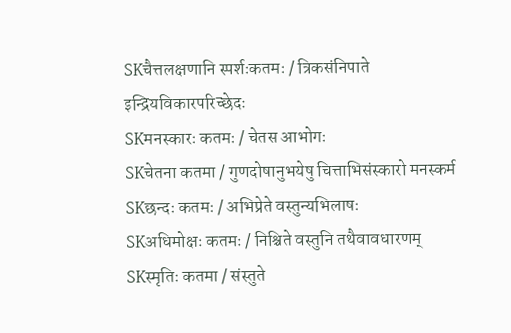SKचैत्तलक्षणानि स्पर्शःकतमः / त्रिकसंनिपाते इन्द्रियविकारपरिच्छेदः
SKमनस्कारः कतमः / चेतस आभोगः
SKचेतना कतमा / गुणदोषानुभयेषु चित्ताभिसंस्कारो मनस्कर्म
SKछन्दः कतमः / अभिप्रेते वस्तुन्यभिलाषः
SKअधिमोक्षः कतमः / निश्चिते वस्तुनि तथैवावधारणम्
SKस्मृतिः कतमा / संस्तुते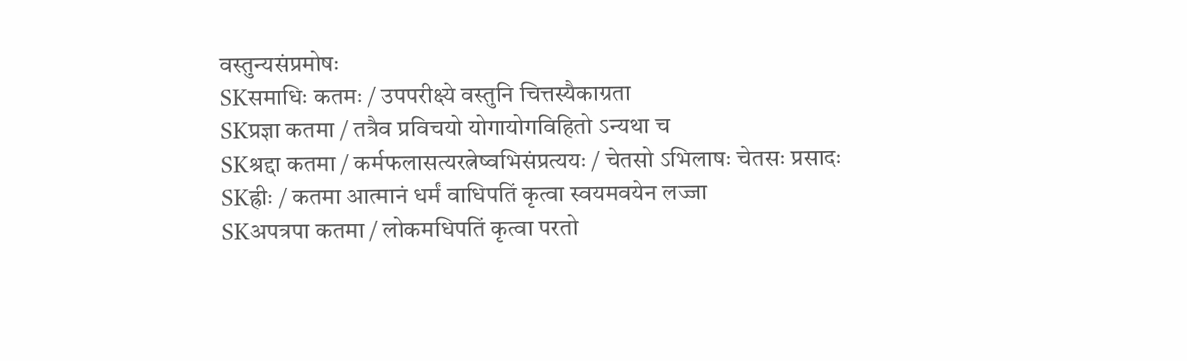वस्तुन्यसंप्रमोषः
SKसमाधिः कतमः / उपपरीक्ष्ये वस्तुनि चित्तस्यैकाग्रता
SKप्रज्ञा कतमा / तत्रैव प्रविचयो योगायोगविहितो ऽन्यथा च
SKश्रद्दा कतमा / कर्मफलासत्यरत्नेष्वभिसंप्रत्ययः / चेतसो ऽभिलाषः चेतसः प्रसादः
SKह्रीः / कतमा आत्मानं धर्मं वाधिपतिं कृत्वा स्वयमवयेन लज्जा
SKअपत्रपा कतमा / लोकमधिपतिं कृत्वा परतो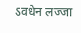ऽवधेन लज्जा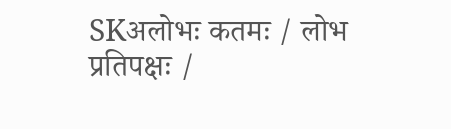SKअलोभः कतमः / लोभ प्रतिपक्षः /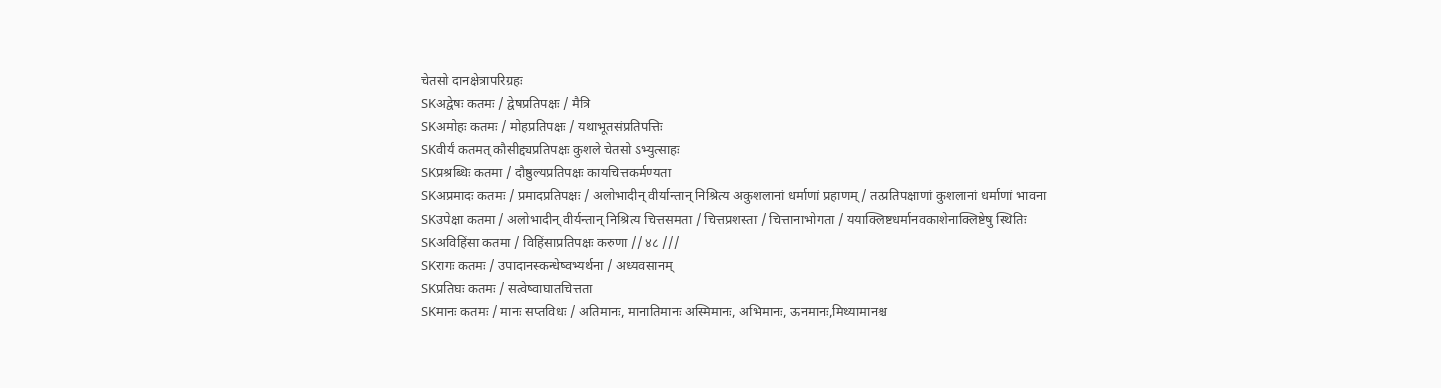चेतसो दानक्षेत्रापरिग्रहः
SKअद्वेषः कतमः / द्वेषप्रतिपक्षः / मैत्रि
SKअमोहः कतमः / मोहप्रतिपक्षः / यथाभूतसंप्रतिपत्तिः
SKवीर्यं कतमत् कौसीद्द्यप्रतिपक्षः कुशले चेतसो ऽभ्युत्साहः
SKप्रश्रब्धिः कतमा / दौष्ठुल्यप्रतिपक्षः कायचित्तकर्मण्यता
SKअप्रमादः कतमः / प्रमादप्रतिपक्षः / अलोभादीन् वीर्यान्तान् निश्रित्य अकुशलानां धर्माणां प्रहाणम् / तत्प्रतिपक्षाणां कुशलानां धर्माणां भावना
SKउपेक्षा कतमा / अलोभादीन् वीर्यन्तान् निश्रित्य चित्तसमता / चित्तप्रशस्ता / चित्तानाभोगता / ययाक्लिष्टधर्मानवकाशेनाक्लिष्टेषु स्थितिः
SKअविहिंसा कतमा / विहिंसाप्रतिपक्षः करुणा // ४८ ///
SKरागः कतमः / उपादानस्कन्धेष्वभ्यर्थना / अध्यवसानम्
SKप्रतिघः कतमः / सत्वेष्वाघातचित्तता
SKमानः कतमः / मानः सप्तविधः / अतिमानः, मानातिमानः अस्मिमानः, अभिमानः, ऊनमानः,मिथ्यामानश्च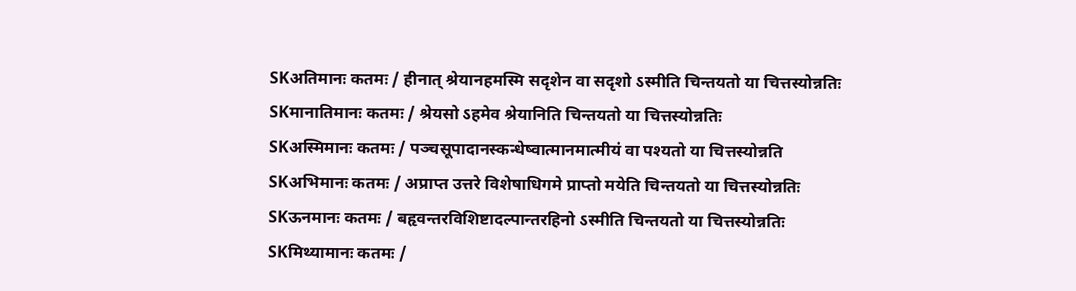SKअतिमानः कतमः / हीनात् श्रेयानहमस्मि सदृशेन वा सदृशो ऽस्मीति चिन्तयतो या चित्तस्योन्नतिः
SKमानातिमानः कतमः / श्रेयसो ऽहमेव श्रेयानिति चिन्तयतो या चित्तस्योन्नतिः
SKअस्मिमानः कतमः / पञ्चसूपादानस्कन्धेष्वात्मानमात्मीयं वा पश्यतो या चित्तस्योन्नति
SKअभिमानः कतमः / अप्राप्त उत्तरे विशेषाधिगमे प्राप्तो मयेति चिन्तयतो या चित्तस्योन्नतिः
SKऊनमानः कतमः / बहृवन्तरविशिष्टादल्पान्तरहिनो ऽस्मीति चिन्तयतो या चित्तस्योन्नतिः
SKमिथ्यामानः कतमः /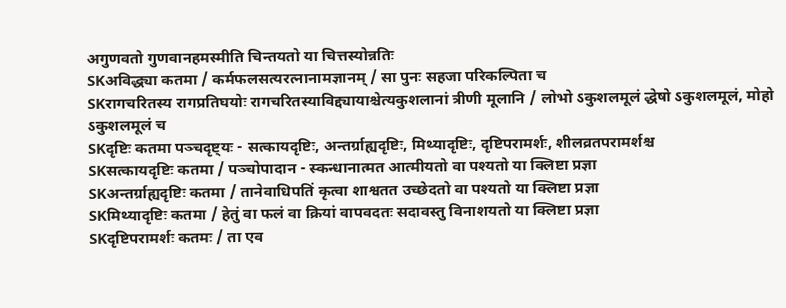अगुणवतो गुणवानहमस्मीति चिन्तयतो या चित्तस्योन्नतिः
SKअविद्ध्या कतमा / कर्मफलसत्यरत्नानामज्ञानम् / सा पुनः सहजा परिकल्पिता च
SKरागचरितस्य रागप्रतिघयोः रागचरितस्याविद्द्यायाश्चेत्यकुशलानां त्रीणी मूलानि / लोभो ऽकुशलमूलं द्धेषो ऽकुशलमूलं, मोहो ऽकुशलमूलं च
SKदृष्टिः कतमा पञ्चदृष्ट्यः - सत्कायदृष्टिः, अन्तर्ग्राह्यदृष्टिः, मिथ्यादृष्टिः, दृष्टिपरामर्शः, शीलव्रतपरामर्शश्च
SKसत्कायदृष्टिः कतमा / पञ्चोपादान - स्कन्धानात्मत आत्मीयतो वा पश्यतो या क्लिष्टा प्रज्ञा
SKअन्तर्ग्राह्यदृष्टिः कतमा / तानेवाधिपतिं कृत्वा शाश्वतत उच्छेदतो वा पश्यतो या क्लिष्टा प्रज्ञा
SKमिथ्यादृष्टिः कतमा / हेतुं वा फलं वा क्रियां वापवदतः सदावस्तु विनाशयतो या क्लिष्टा प्रज्ञा
SKदृष्टिपरामर्शः कतमः / ता एव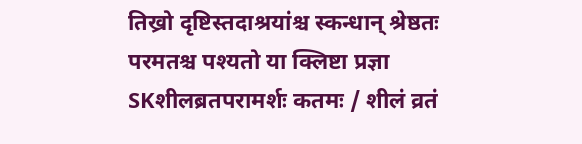तिख्रो दृष्टिस्तदाश्रयांश्च स्कन्धान् श्रेष्ठतः परमतश्च पश्यतो या क्लिष्टा प्रज्ञा
SKशीलब्रतपरामर्शः कतमः / शीलं व्रतं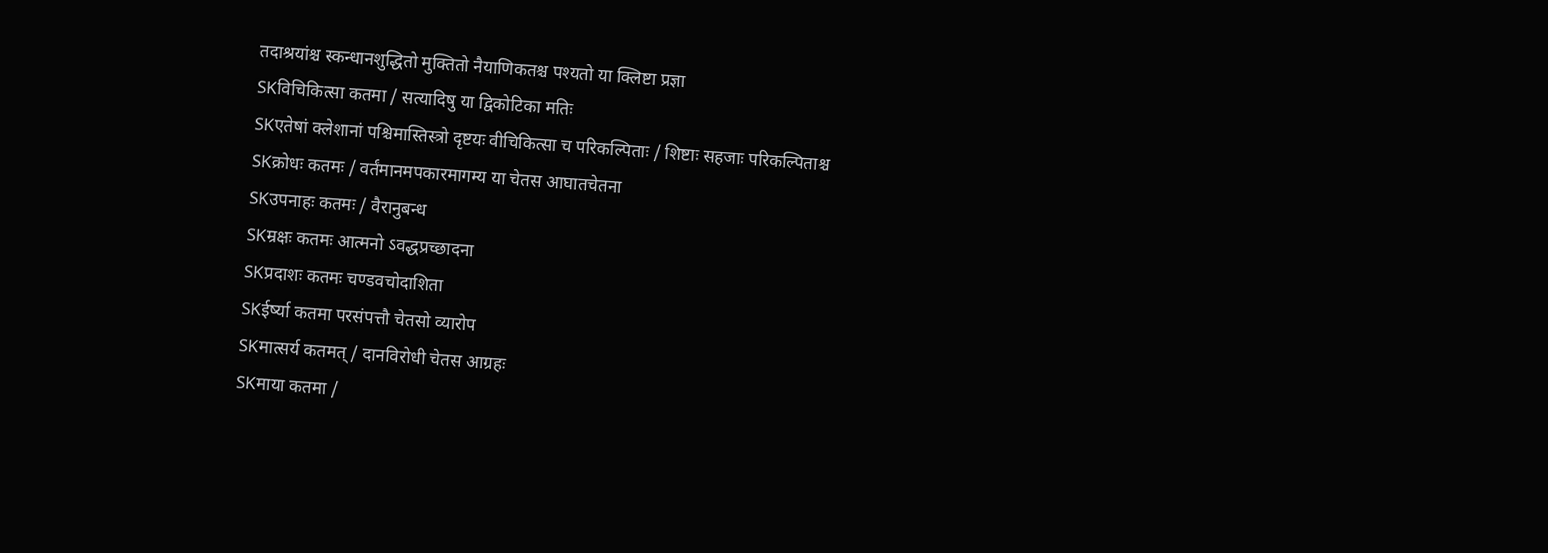तदाश्रयांश्च स्कन्धानशुद्धितो मुक्तितो नैयाणिकतश्च पश्यतो या क्लिष्टा प्रज्ञा
SKविचिकित्सा कतमा / सत्यादिषु या द्विकोटिका मतिः
SKएतेषां क्लेशानां पश्चिमास्तिस्त्रो दृष्टयः वीचिकित्सा च परिकल्पिताः / शिष्टाः सहजाः परिकल्पिताश्च
SKक्रोधः कतमः / वर्तंमानमपकारमागम्य या चेतस आघातचेतना
SKउपनाहः कतमः / वैरानुबन्ध
SKम्रक्षः कतमः आत्मनो ऽवद्धप्रच्छादना
SKप्रदाशः कतमः चण्डवचोदाशिता
SKईर्ष्या कतमा परसंपत्तौ चेतसो व्यारोप
SKमात्सर्य कतमत् / दानविरोधी चेतस आग्रहः
SKमाया कतमा /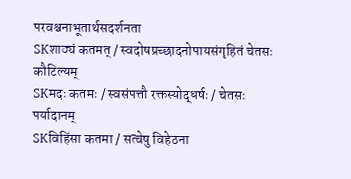परवश्चनाभूतार्थसदर्शनता
SKशाठ्यं कतमत् / स्वदोषप्रच्छादनोपायसंगृहितं चेतसः कौटिल्यम्
SKमदः कतमः / स्वसंपत्तौ रक्तस्योद्धर्षः / चेतसः पर्यादानम्
SKविहिंसा कतमा / सत्वेषु विहेठना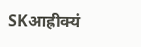SKआह्रीक्यं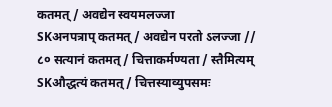कतमत् / अवद्येन स्वयमलज्जा
SKअनपत्राप् कतमत् / अवद्येन परतो ऽलज्जा // ८० सत्यानं कतमत् / चित्ताकर्मण्यता / स्तैमित्यम्
SKऔद्धत्यं कतमत् / चित्तस्याव्युपसमः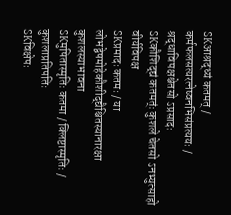SKआश्रद्ध्यं कतमत् / कर्मफलसत्यरत्नेष्वनभिसंप्रत्ययः / श्रद्धाविपक्षश्चेतसो ऽप्रसादः
SKकौशिद्द्यं कतमत्ंः कुशले चेतसो ऽनभ्युत्साहो वीर्यविपक्ष
SKप्रमादः कतमः / या लोभद्वेषमोहेकौशीद्द्यैश्चितस्यानारक्षा कुशलस्याभावना
SKमुषितास्मृतिः कतमा / क्लिष्टास्मृतिः / कुशलाप्रतिपतिः
SKविक्षेपः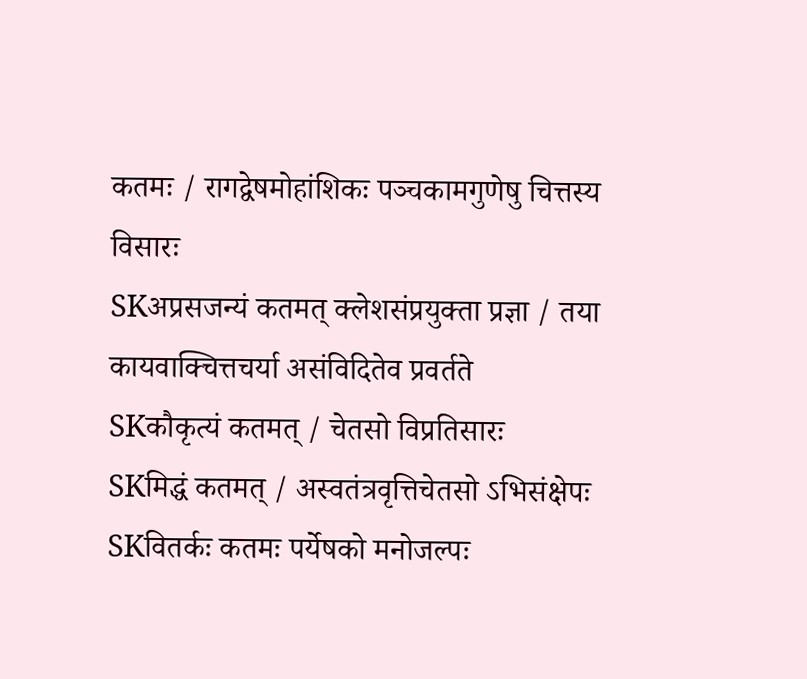कतमः / रागद्वेषमोहांशिकः पञ्चकामगुणेषु चित्तस्य विसारः
SKअप्रसजन्यं कतमत् क्लेशसंप्रयुक्ता प्रज्ञा / तया कायवाक्चित्तचर्या असंविदितेव प्रवर्तते
SKकौकृत्यं कतमत् / चेतसो विप्रतिसारः
SKमिद्धं कतमत् / अस्वतंत्रवृत्तिचेतसो ऽभिसंक्षेपः
SKवितर्कः कतमः पर्येषको मनोजल्पः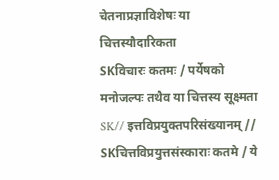चेतनाप्रज्ञाविशेषः या चित्तस्यौदारिकता
SKविचारः कतमः / पर्येषको मनोजल्पः तथैव या चित्तस्य सूक्ष्मता
SK// इत्तविप्रयुक्तपरिसंख्यानम् //
SKचित्तविप्रयुत्तसंस्काराः कतमे / ये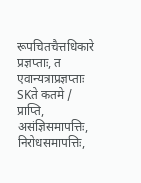रूपचितचैत्तधिकारे प्रज्ञप्ताः, त एवान्यत्राप्रज्ञप्ताः
SKते कतमे / प्राप्ति, असंज्ञिसमापत्तिः, निरोधसमापत्तिः,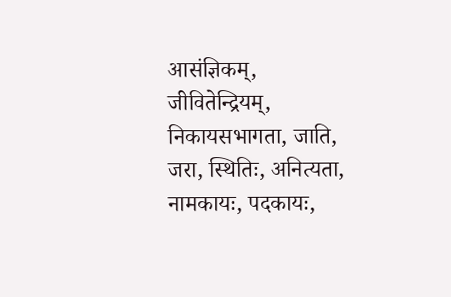आसंज्ञिकम्, जीवितेन्द्रियम्, निकायसभागता, जाति, जरा, स्थितिः, अनित्यता, नामकायः, पदकायः,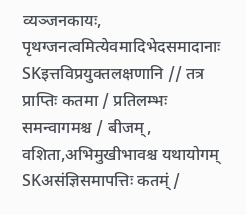व्यञ्जनकायः, पृथग्जनत्वमित्येवमादिभेदसमादानाः
SKइत्तविप्रयुक्तलक्षणानि // तत्र प्राप्तिः कतमा / प्रतिलम्भः समन्वागमश्च / बीजम्, वशिता,अभिमुखीभावश्च यथायोगम्
SKअसंज्ञिसमापत्तिः कतम्ं /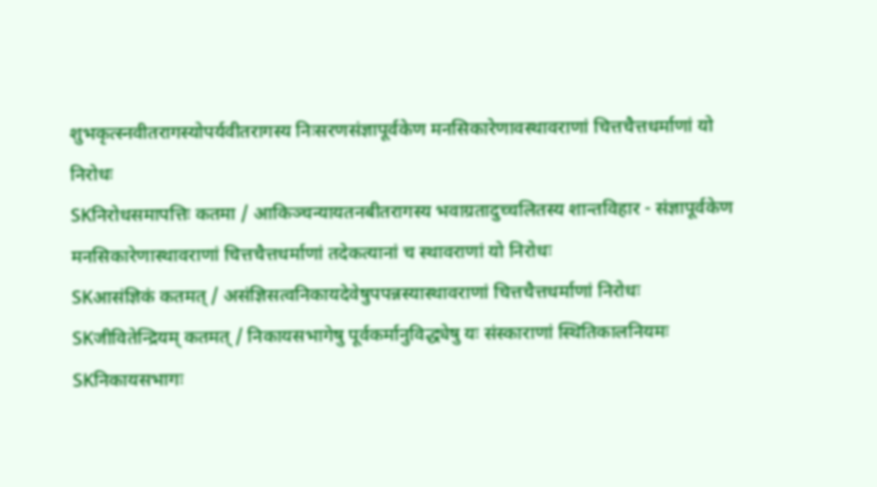शुभकृत्स्नवीतरागस्योपर्यवीतरागस्य निःसरणसंज्ञापूर्वकेण मनसिकारेणावस्थावराणां चित्तचैत्तधर्माणां यो निरोधः
SKनिरोधसमापत्तिः कतमा / आकिञ्चन्यायतनबीतरागस्य भवाग्रतादुच्चलितस्य शान्तविहार - संज्ञापूर्वकेण मनसिकारेणास्थावराणां चित्तचैत्तधर्माणां तदेकत्यानां च स्थावराणां यो निरोधः
SKआसंज्ञिकं कतमत् / असंज्ञिसत्वनिकायदेवेषुपपन्नस्यास्थावराणां चित्तचैत्तधर्माणां निरोधः
SKजीवितेन्द्रियम् कतमत् / निकायसभागेषु पूर्वकर्मानुविद्ध्येषु यः संस्काराणां स्थितिकालनियमः
SKनिकायसभागः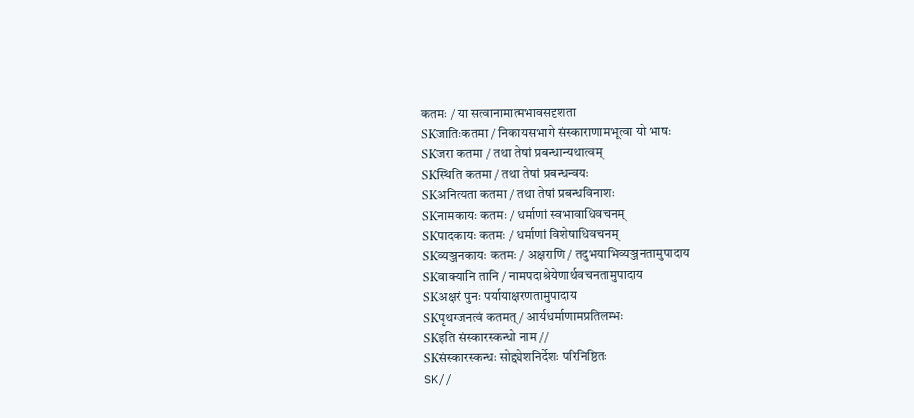कतमः / या सत्वानामात्मभावसदृशता
SKजातिःकतमा / निकायसभागे संस्काराणामभूत्वा यो भाषः
SKजरा कतमा / तथा तेषां प्रबन्धान्यथात्वम्
SKस्थिति कतमा / तथा तेषां प्रबन्धन्वयः
SKअनित्यता कतमा / तथा तेषां प्रबन्धविनाशः
SKनामकायः कतमः / धर्माणां स्वभावाधिवचनम्
SKपादकायः कतमः / धर्माणां विशेषाधिवचनम्
SKव्यञ्जनकायः कतमः / अक्षराणि / तदुभयाभिव्यञ्जनतामुपादाय
SKवाक्यानि तानि / नामपदाश्रेयेणार्थवचनतामुपादाय
SKअक्षरं पुनः पर्यायाक्षरणतामुपादाय
SKपृथग्जनत्वं कतमत् / आर्यधर्माणामप्रतिलम्भः
SKइति संस्कारस्कन्धो नाम //
SKसंस्कारस्कन्धः सोद्द्येशनिर्देशः परिनिष्ठितः
SK//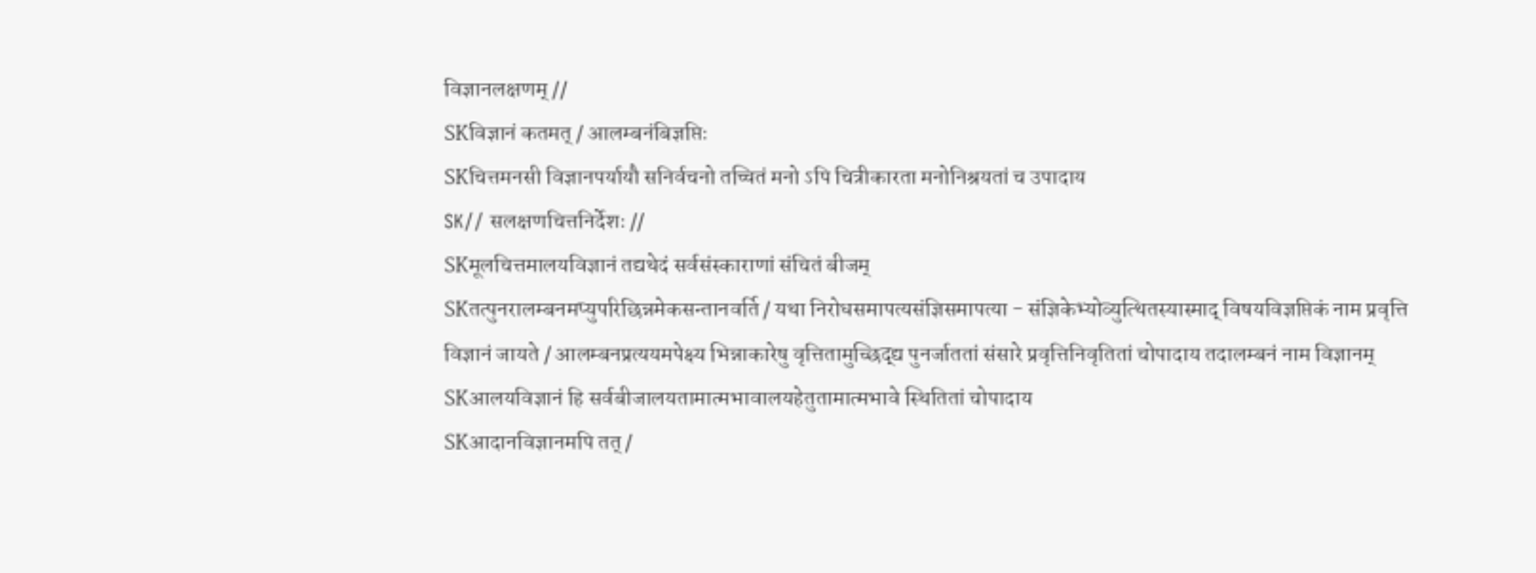विज्ञानलक्षणम् //
SKविज्ञानं कतमत् / आलम्बनंबिज्ञप्तिः
SKचित्तमनसी विज्ञानपर्यायौ सनिर्वचनो तच्चितं मनो ऽपि चित्रीकारता मनोनिश्रयतां च उपादाय
SK// सलक्षणचित्तनिर्देशः //
SKमूलचित्तमालयविज्ञानं तद्यथेदं सर्वसंस्काराणां संचितं बीजम्
SKतत्पुनरालम्बनमप्युपरिछिन्नमेकसन्तानवर्ति / यथा निरोधसमापत्यसंज्ञिसमापत्या - संज्ञिकेभ्योव्युत्थितस्यास्माद् विषयविज्ञप्तिकं नाम प्रवृत्ति विज्ञानं जायते / आलम्बनप्रत्ययमपेक्ष्य भिन्नाकारेषु वृत्तितामुच्छिद्द्य पुनर्जाततां संसारे प्रवृत्तिनिवृतितां चोपादाय तदालम्बनं नाम विज्ञानम्
SKआलयविज्ञानं हि सर्वबीजालयतामात्मभावालयहेतुतामात्मभावे स्थितितां चोपादाय
SKआदानविज्ञानमपि तत् /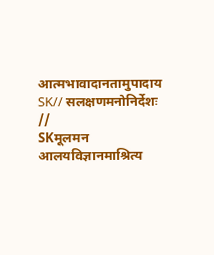आत्मभावादानतामुपादाय
SK// सलक्षणमनोनिर्देशः //
SKमूलमन आलयविज्ञानमाश्रित्य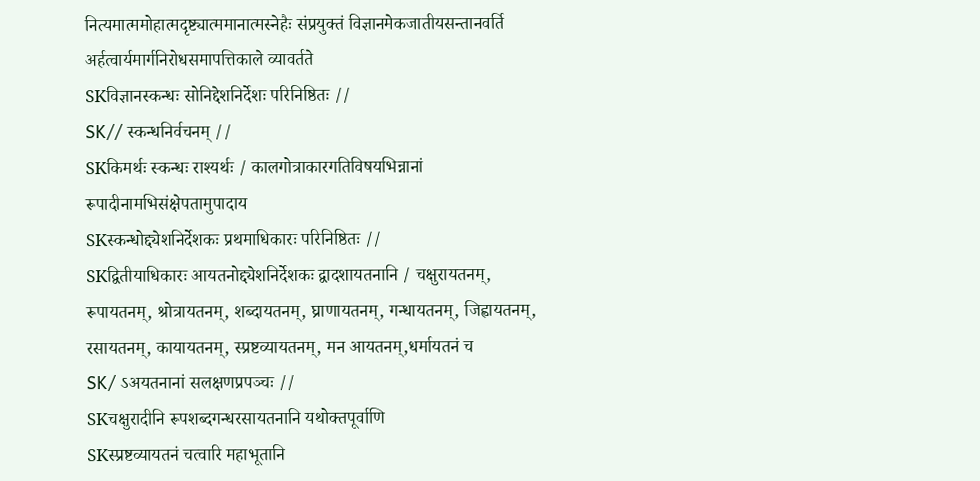नित्यमात्ममोहात्मदृष्ट्यात्ममानात्मस्नेहैः संप्रयुक्तं विज्ञानमेकजातीयसन्तानवर्ति अर्हत्वार्यमार्गनिरोधसमापत्तिकाले व्यावर्तते
SKविज्ञानस्कन्धः सोनिद्देशनिर्देशः परिनिष्ठितः //
SK// स्कन्धनिर्वचनम् //
SKकिमर्थः स्कन्धः राश्यर्थः / कालगोत्राकारगतिविषयभिन्नानां रूपादीनामभिसंक्षेपतामुपादाय
SKस्कन्धोद्द्येशनिर्देशकः प्रथमाधिकारः परिनिष्ठितः //
SKद्वितीयाधिकारः आयतनोद्द्येशनिर्देशकः द्वादशायतनानि / चक्षुरायतनम्, रूपायतनम्, श्रोत्रायतनम्, शब्दायतनम्, घ्राणायतनम्, गन्धायतनम्, जिह्वायतनम्, रसायतनम्, कायायतनम्, स्प्रष्टव्यायतनम्, मन आयतनम्,धर्मायतनं च
SK/ ऽअयतनानां सलक्षणप्रपञ्चः //
SKचक्षुरादीनि रूपशब्दगन्धरसायतनानि यथोक्तपूर्वाणि
SKस्प्रष्टव्यायतनं चत्वारि महाभूतानि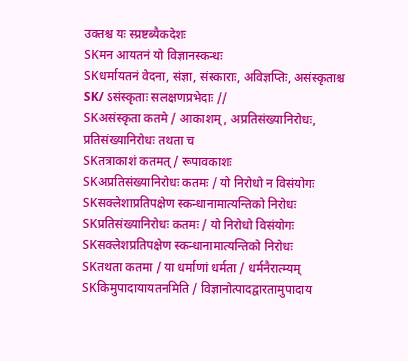उक्तश्च यः स्प्रष्टब्यैकदेशः
SKमन आयतनं यो विज्ञानस्कन्धः
SKधर्मायतनं वेदना, संज्ञा, संस्काराः, अविज्ञप्तिः, असंस्कृताश्च
SK/ ऽसंस्कृताः सलक्षणप्रभेदाः //
SKअसंस्कृता कतमे / आकाशम्, अप्रतिसंख्यानिरोधः, प्रतिसंख्यानिरोधः तथता च
SKतत्राकाशं कतमत् / रूपावकाशः
SKअप्रतिसंख्यानिरोधः कतमः / यो निरोधो न विसंयोगः
SKसक्लेशाप्रतिपक्षेण स्कन्धानामात्यन्तिको निरोधः
SKप्रतिसंख्यानिरोधः कतमः / यो निरोधो विसंयोगः
SKसक्लेशप्रतिपक्षेण स्कन्धानामात्यन्तिको निरोधः
SKतथता कतमा / या धर्माणां धर्मता / धर्मनैरात्म्यम्
SKकिमुपादायायतनमिति / विज्ञानोत्पादद्वारतामुपादाय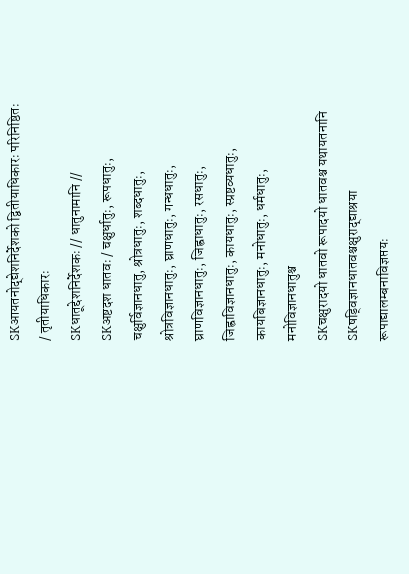SKआयतनोद्द्येशनिर्देशको द्वितीयाधिकारः परिनिष्ठितः / तृतीयाधिकारः
SKधातूद्देशनिर्देशकः // धातुनामानि //
SKअष्टदश धातवः / चक्षुर्धातुः, रूपधातुः, चक्षुर्विज्ञानधातु, श्रोत्रधातुः, शब्दधातुः, श्रोत्रविज्ञानधातुः, घ्राणधातुः, गन्धधातुः, घ्राणविज्ञानधातुः, जिह्वाधातुः, रसधातुः, जिह्वाविज्ञानधातुः, कायधातुः, स्प्रष्टव्यधातुः, कायबिज्ञानधातुः, मनोधातुः, धर्मधातुः, मनोविज्ञानधातुश्च
SKचक्षुरादयो धातवो रूपादयो धातवश्च यथायतनानि
SKषड्विज्ञानधातवश्चक्षुराद्द्याश्रया रूपाद्यालम्बनाविज्ञप्तयः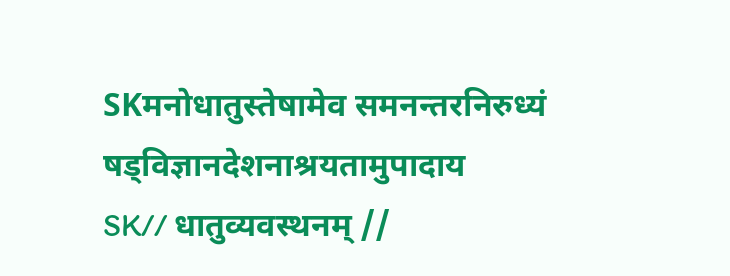SKमनोधातुस्तेषामेव समनन्तरनिरुध्यं षड्विज्ञानदेशनाश्रयतामुपादाय
SK// धातुव्यवस्थनम् //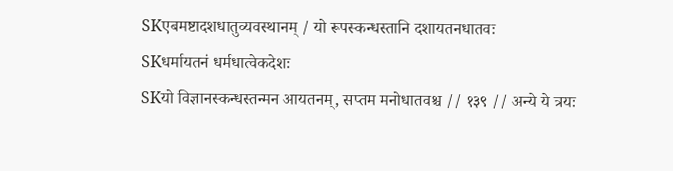SKएबमष्टादशधातुव्यवस्थानम् / यो रूपस्कन्धस्तानि दशायतनधातवः
SKधर्मायतनं धर्मधात्वेकदेशः
SKयो विज्ञानस्कन्धस्तन्मन आयतनम्, सप्तम मनोधातवश्च // १३९ // अन्ये ये त्रयः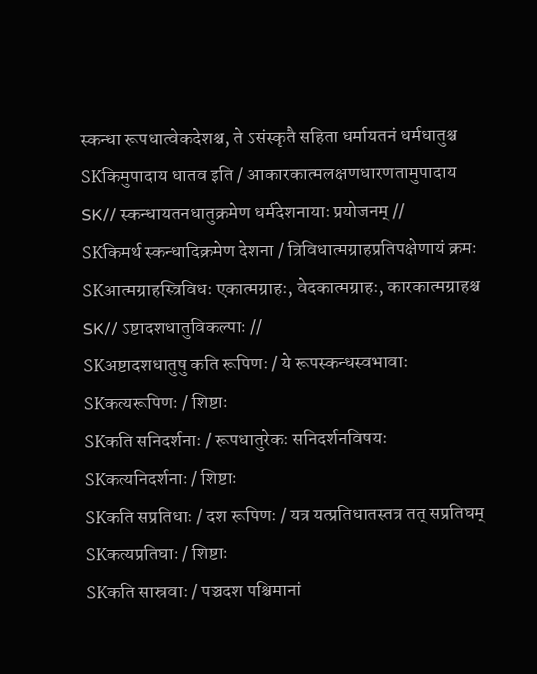स्कन्धा रूपधात्वेकदेशश्च, ते ऽसंस्कृतै सहिता धर्मायतनं धर्मधातुश्च
SKकिमुपादाय धातव इति / आकारकात्मलक्षणधारणतामुपादाय
SK// स्कन्धायतनधातुक्रमेण धर्मदेशनायाः प्रयोजनम् //
SKकिमर्थ स्कन्धादिक्रमेण देशना / त्रिविधात्मग्राहप्रतिपक्षेणायं क्रमः
SKआत्मग्राहस्त्रिविधः एकात्मग्राहः, वेदकात्मग्राहः, कारकात्मग्राहश्च
SK// ऽष्टादशधातुविकल्पाः //
SKअष्टादशधातुषु कति रूपिणः / ये रूपस्कन्धस्वभावाः
SKकत्यरूपिणः / शिष्टाः
SKकति सनिदर्शनाः / रूपधातुरेकः सनिदर्शनविषयः
SKकत्यनिदर्शनाः / शिष्टाः
SKकति सप्रतिधाः / दश रूपिणः / यत्र यत्प्रतिधातस्तत्र तत् सप्रतिघम्
SKकत्यप्रतिघाः / शिष्टाः
SKकति सास्रवाः / पञ्चदश पश्चिमानां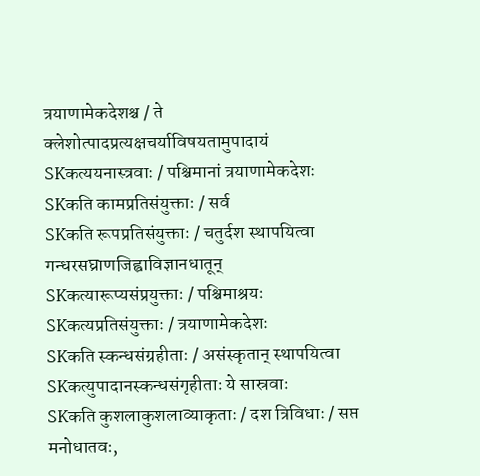त्रयाणामेकदेशश्च / ते क्लेशोत्पादप्रत्यक्षचर्याविषयतामुपादायं
SKकत्ययनास्त्रवाः / पश्चिमानां त्रयाणामेकदेशः
SKकति कामप्रतिसंयुक्ताः / सर्व
SKकति रूपप्रतिसंयुक्ताः / चतुर्दश स्थापयित्वा गन्धरसघ्राणजिह्वाविज्ञानधातून्
SKकत्यारूप्यसंप्रयुक्ताः / पश्चिमाश्रयः
SKकत्यप्रतिसंयुक्ताः / त्रयाणामेकदेशः
SKकति स्कन्धसंग्रहीताः / असंस्कृतान् स्थापयित्वा
SKकत्युपादानस्कन्धसंगृहीताः ये सास्रवाः
SKकति कुशलाकुशलाव्याकृताः / दश त्रिविधाः / सप्त मनोधातवः,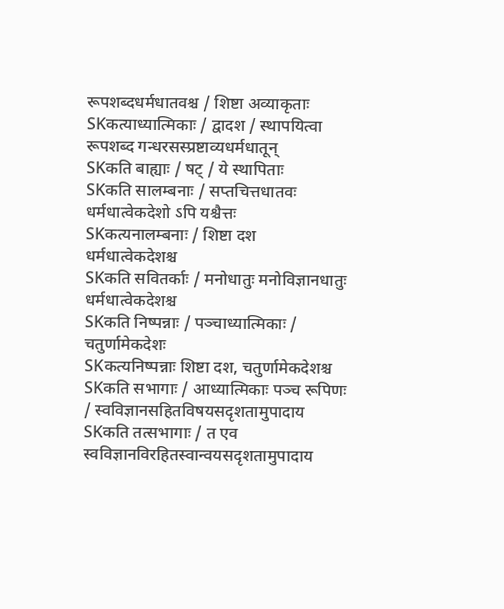रूपशब्दधर्मधातवश्च / शिष्टा अव्याकृताः
SKकत्याध्यात्मिकाः / द्वादश / स्थापयित्वा रूपशब्द गन्धरसस्प्रष्टाव्यधर्मधातून्
SKकति बाह्याः / षट् / ये स्थापिताः
SKकति सालम्बनाः / सप्तचित्तधातवः धर्मधात्वेकदेशो ऽपि यश्चैत्तः
SKकत्यनालम्बनाः / शिष्टा दश धर्मधात्वेकदेशश्च
SKकति सवितर्काः / मनोधातुः मनोविज्ञानधातुः धर्मधात्वेकदेशश्च
SKकति निष्पन्नाः / पञ्चाध्यात्मिकाः / चतुर्णामेकदेशः
SKकत्यनिष्पन्नाः शिष्टा दश, चतुर्णामेकदेशश्च
SKकति सभागाः / आध्यात्मिकाः पञ्च रूपिणः / स्वविज्ञानसहितविषयसदृशतामुपादाय
SKकति तत्सभागाः / त एव स्वविज्ञानविरहितस्वान्वयसदृशतामुपादाय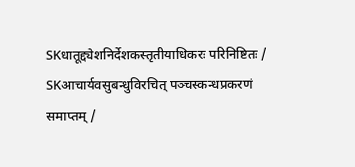SKधातूद्द्येशनिर्देशकस्तृतीयाधिकरः परिनिष्टितः /
SKआचार्यवसुबन्धुविरचित् पञ्चस्कन्धप्रकरणं समाप्तम् /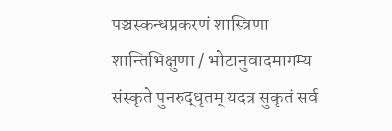पञ्चस्कन्धप्रकरणं शास्त्रिणा शान्तिभिक्षुणा / भोटानुवादमागम्य संस्कृते पुनरुद्धृतम् यदत्र सुकृतं सर्व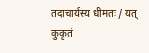तदाचार्यस्य धीमतः / यत् कुकृतं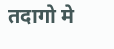तदागो मे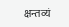क्षन्तव्यं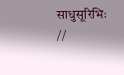साधुसूरिभिः //